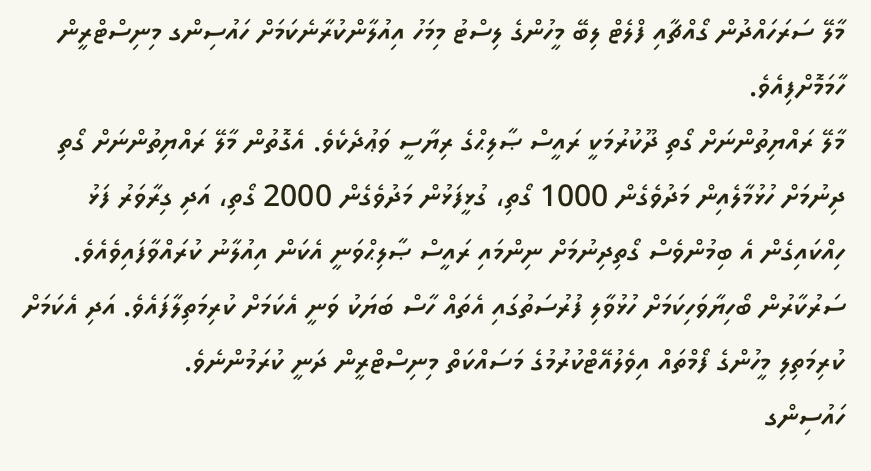މާލޭ ސަރަހައްދުން ގޯއްޗާއި ފްލެޓް ލިބޭ މީހުންގެ ލިސްޓު މިމަހު އިއުލާންކުރާނެކަމަށް ހައުސިންގ މިނިސްޓްރީން ހާމަމޮށްފިއެވެ.
މާލޭ ރައްޔިތުންނަށް ގޯތި ދޫކުރުމަކީ ރައީސް ޞާލިޙްގެ ރިޔާސީ ވަޢުދެކެވެ. އެގޮތުން މާލޭ ރައްޔިތުންނަށް ގޯތި ދިނުމަށް ހުޅުމާލެއިން މަދުވެގެން 1000 ގޯތި، ގުޅީފަޅުން މަދުވެގެން 2000 ގޯތި، އަދި ގިރާވަރު ފަޅު ހިއްކައިގެން އެ ބިމުންވެސް ގޯތިދިނުމަށް ނިންމައި ރައީސް ޞާލިޙްވަނީ އެކަން އިއުލާނު ކުރައްވާފައިވެއެވެ.
ސަރުކާރުން ބޯހިޔާވަހިކަމަށް ހުޅުވާލި ފުރުސަތުގައި އެތައް ހާސް ބަޔަކު ވަނީ އެކަމަށް ކުރިމަތިލާފައެވެ. އަދި އެކަމަށް ކުރިމަތިލި މީހުންގެ ފޯމްތައް އިވެލުއޭޓްކުރުމުގެ މަސައްކަތް މިނިސްޓްރީން ދަނީ ކުރަމުންނެވެ.
ހައުސިންގ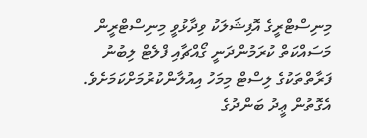މިނިސްޓްރީގެ އޮފިޝަލަކު ވިދާޅުވީ މިނިސްޓްރީން މަސައްކަތް ކުރަމުންދަނީ ގޯއްޗާއި ފްލެޓް ލިބުނު ފަރާތްތަކުގެ ލިސްޓް މިމަހު އިއުލާންކުރުމަށްކަމަށެވެ. އެގޮތުން ޢީދު ބަންދުގެ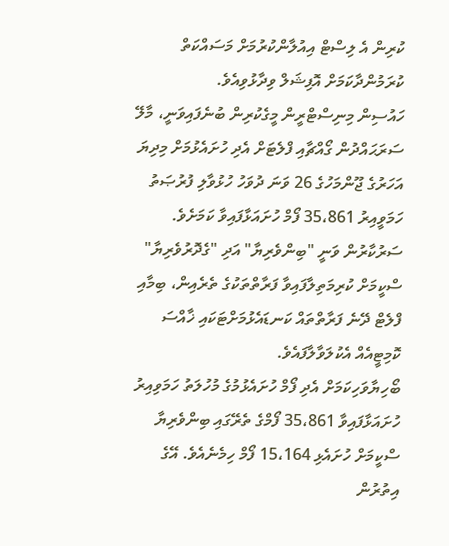ކުރިން އެ ލިސްޓް އިއުލާންކުރުމަށް މަސައްކަތް ކުރަމުންދާކަމަށް އޮފިޝަލް ވިދާޅުވިއެވެ.
ހައުސިން މިނިސްޓްރީން މީގެކުރިން ބުނެފައިވަނީ، މާލޭ ސަރަޙައްދުން ގޯއްޗާއި ފްލެޓަށް އެދި ހުށައެޅުމަށް މިދިޔަ އަހަރުގެ ޖޫންމަހުގެ 26 ވަނަ ދުވަހު ހުޅުވާލި ފުރުޞަތު ހަމަވީއިރު 35،861 ފޯމް ހުށައަޅާފައިވާ ކަމަށެވެ. ސަރުކާރުން ވަނީ "ބިންވެރިޔާ" އަދި "ގެދޮރުވެރިޔާ" ސްކީމަށް ކުރިމަތިލާފައިވާ ފަރާތްތަކުގެ ތެރެއިން، ބިމާއި ފްލެޓް ދޭނެ ފަރާތްތައް ކަނޑައެޅުމަށްޓަކައި ޚާއްސަ ކޮމިޓީއެއް އެކުލަވާލާފައެވެ.
ބޯހިޔާވަހިކަމަށް އެދި ފޯމް ހުށައެޅުމުގެ މުހުލަތު ހަމަވިއިރު ހުށައަޅާފައިވާ 35،861 ފޯމްގެ ތެރޭގައި ބިންވެރިޔާ ސްކީމަށް ހުށައެޅި 15،164 ފޯމް ހިމެނެއެވެ. އޭގެ އިތުރުން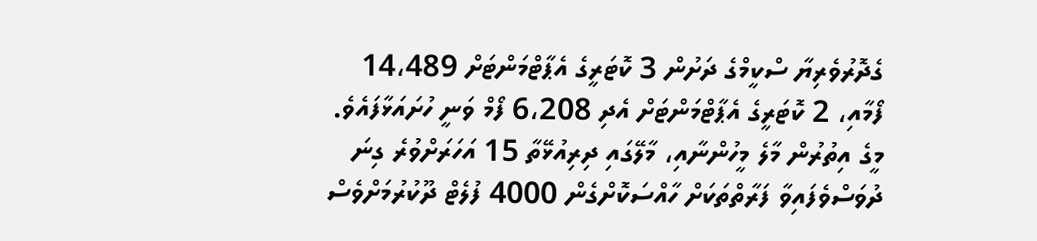ގެދޮރުވެރިޔާ ސްކީމްގެ ދަށުން 3 ކޮޓަރީގެ އެޕާޓްމަންޓަށް 14،489 ފޯމާއި، 2 ކޮޓަރީގެ އެޕާޓްމަންޓަށް އެދި 6،208 ފޯމް ވަނީ ހުށައަޅާފައެވެ.
މީގެ އިތުރުން މާލެ މީހުންނާއި، މާލޭގައި ދިރިއުޅޭތާ 15 އަހަރަށްވުރެ ގިނަ ދުވަސްވެފައިވާ ފަރާތްތަކަށް ހާއްސަކޮށްގެން 4000 ފުލެޓް ދޫކުރުމަށްވެސް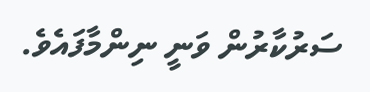ސަރުކާރުން ވަނީ ނިންމާފައެވެ.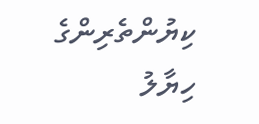ކިޔުންތެރިންގެ ހިޔާލު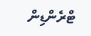ޓްރެންޑިން